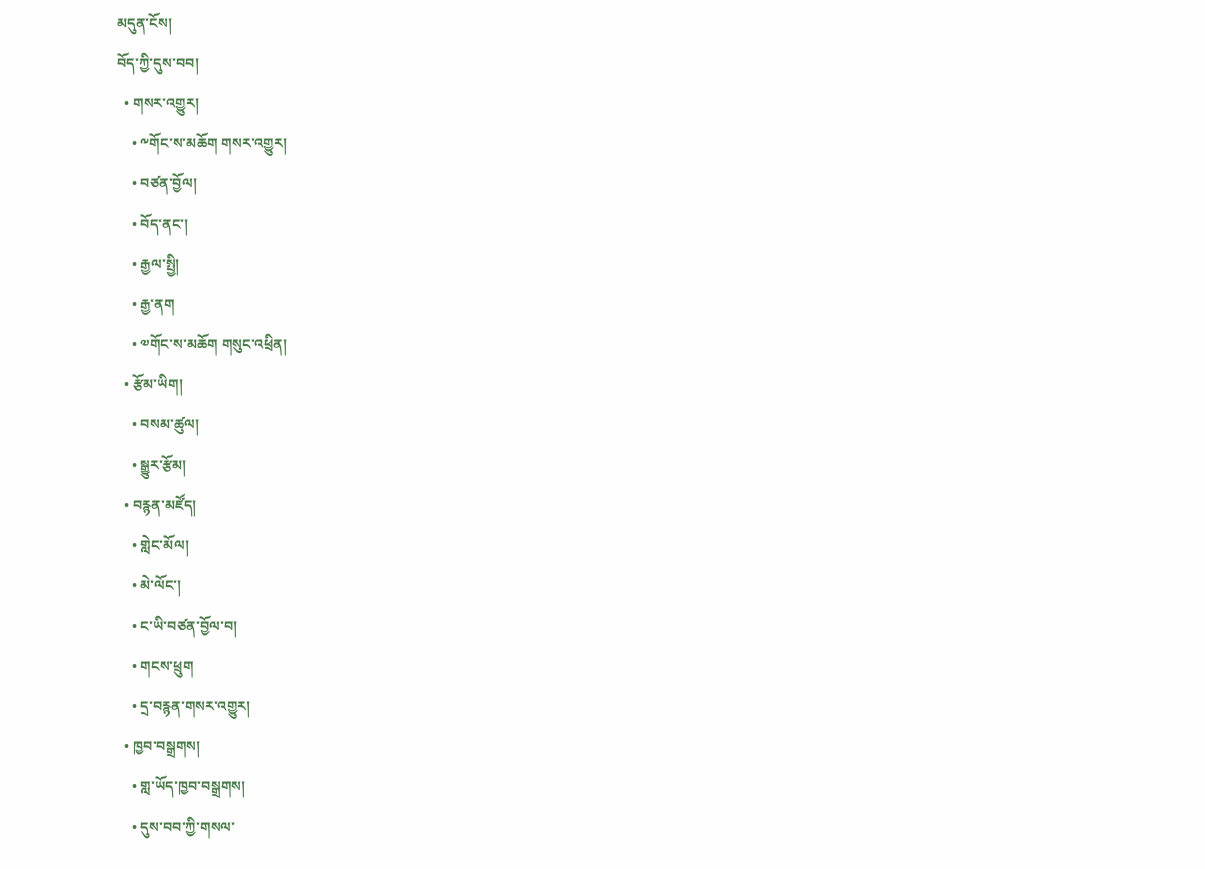མདུན་ངོས།
བོད་ཀྱི་དུས་བབ།
  • གསར་འགྱུར།
    • ༸གོང་ས་མཆོག གསར་འགྱུར།
    • བཙན་བྱོལ།
    • བོད་ནང་།
    • རྒྱལ་སྤྱི།
    • རྒྱ་ནག
    • ༧གོང་ས་མཆོག གསུང་འཕྲིན།
  • རྩོམ་ཡིག།
    • བསམ་ཚུལ།
    • སྒྱུར་རྩོམ།
  • བརྙན་མཛོད།
    • གླེང་མོལ།
    • མེ་ལོང་།
    • ང་ཡི་བཙན་བྱོལ་བ།
    • གངས་ཕྲུག
    • དྲ་བརྙན་གསར་འགྱུར།
  • ཁྱབ་བསྒྲགས།
    • གླ་ཡོད་ཁྱབ་བསྒྲགས།
    • དུས་བབ་ཀྱི་གསལ་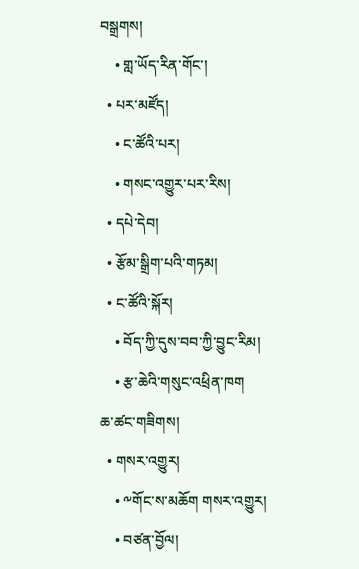བསྒྲགས།
    • གླ་ཡོད་རིན་གོང་།
  • པར་མཛོད།
    • ང་ཚོའི་པར།
    • གསང་འགྱུར་པར་རིས།
  • དཔེ་དེབ།
  • རྩོམ་སྒྲིག་པའི་གཏམ།
  • ང་ཚོའི་སྐོར།
    • བོད་ཀྱི་དུས་བབ་ཀྱི་བྱུང་རིམ།
    • རྩ་ཆེའི་གསུང་འཕྲིན་ཁག
ཆ་ཚང་གཟིགས།
  • གསར་འགྱུར།
    • ༸གོང་ས་མཆོག གསར་འགྱུར།
    • བཙན་བྱོལ།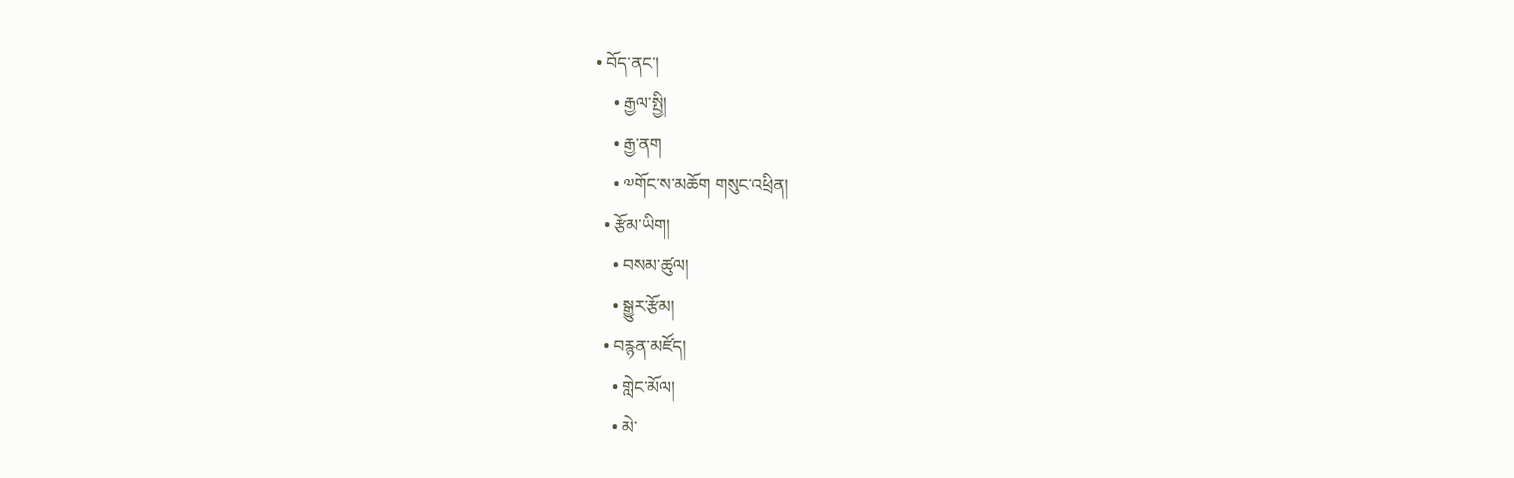• བོད་ནང་།
    • རྒྱལ་སྤྱི།
    • རྒྱ་ནག
    • ༧གོང་ས་མཆོག གསུང་འཕྲིན།
  • རྩོམ་ཡིག།
    • བསམ་ཚུལ།
    • སྒྱུར་རྩོམ།
  • བརྙན་མཛོད།
    • གླེང་མོལ།
    • མེ་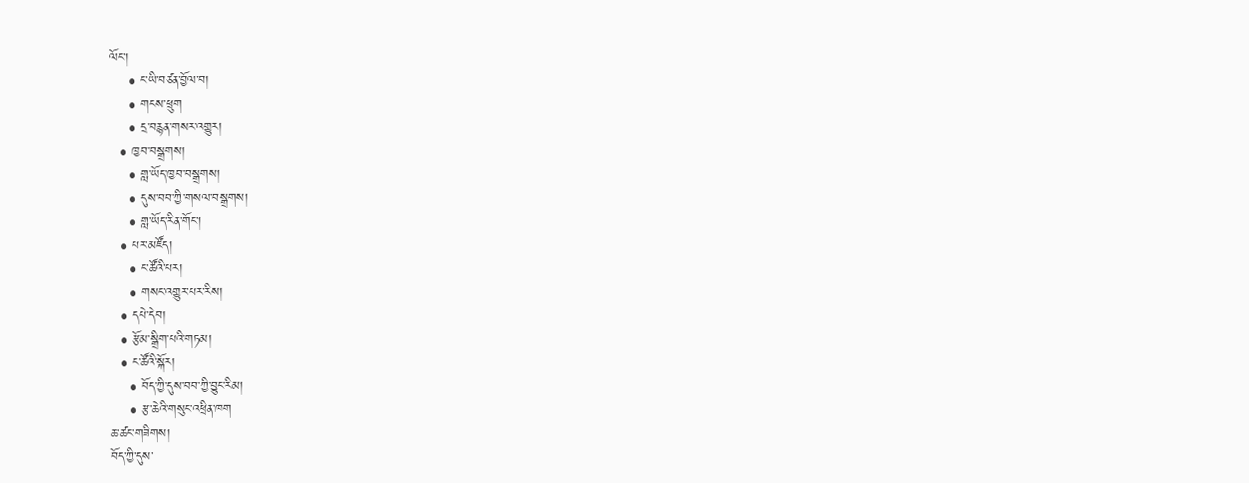ལོང་།
    • ང་ཡི་བཙན་བྱོལ་བ།
    • གངས་ཕྲུག
    • དྲ་བརྙན་གསར་འགྱུར།
  • ཁྱབ་བསྒྲགས།
    • གླ་ཡོད་ཁྱབ་བསྒྲགས།
    • དུས་བབ་ཀྱི་གསལ་བསྒྲགས།
    • གླ་ཡོད་རིན་གོང་།
  • པར་མཛོད།
    • ང་ཚོའི་པར།
    • གསང་འགྱུར་པར་རིས།
  • དཔེ་དེབ།
  • རྩོམ་སྒྲིག་པའི་གཏམ།
  • ང་ཚོའི་སྐོར།
    • བོད་ཀྱི་དུས་བབ་ཀྱི་བྱུང་རིམ།
    • རྩ་ཆེའི་གསུང་འཕྲིན་ཁག
ཆ་ཚང་གཟིགས།
བོད་ཀྱི་དུས་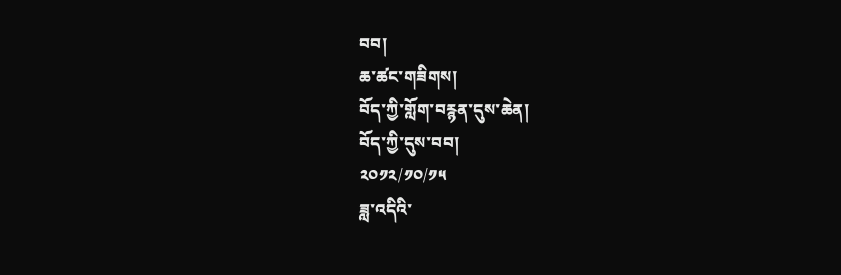བབ།
ཆ་ཚང་གཟིགས།
བོད་ཀྱི་གློག་བརྙན་དུས་ཆེན།
བོད་ཀྱི་དུས་བབ།
༢༠༡༢/༡༠/༡༥
ཟླ་འདིའི་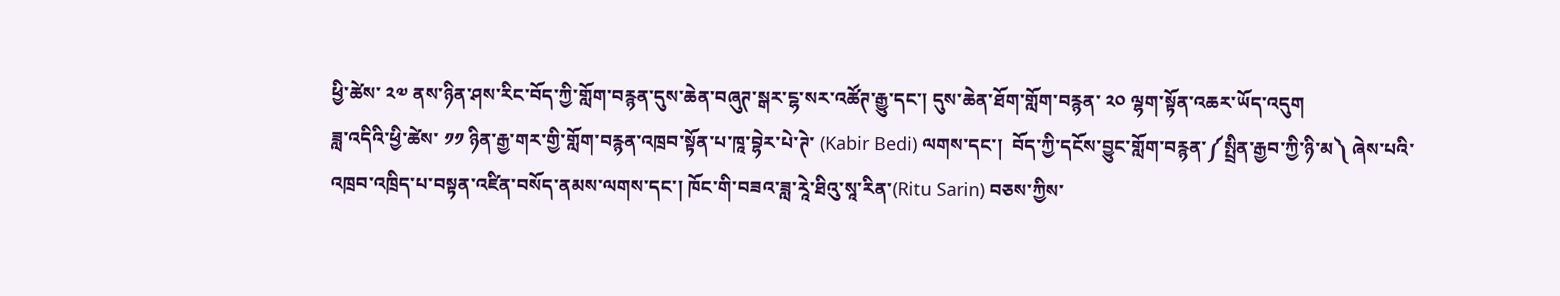ཕྱི་ཚེས་ ༢༧ ནས་ཉིན་ཤས་རིང་བོད་ཀྱི་གློག་བརྙན་དུས་ཆེན་བཞུཊ་སྒར་ངྷ་སར་འཚོཊ་རྒྱུ་དང་། དུས་ཆེན་ཐོག་གློག་བརྙན་ ༢༠ ལྷག་སྟོན་འཆར་ཡོད་འདུག
ཟླ་འདིའི་ཕྱི་ཚེས་ ༡༡ ཉིན་རྒྱ་གར་གྱི་གློག་བརྙན་འཁྲབ་སྟོན་པ་ཁཱ་བྷེར་པེ་ཊེ་ (Kabir Bedi) ལགས་དང་།  བོད་ཀྱི་དངོས་བྱུང་གློག་བརྙན་༼སྤྲིན་རྒྱབ་ཀྱི་ཉི་མ༽ ཞེས་པའི་འཁྲབ་འཁྲིད་པ་བསྟན་འཛིན་བསོད་ནམས་ལགས་དང་། ཁོང་གི་བཟའ་ཟླ་རཱེ་ཐིའུ་སཱ་རིན་(Ritu Sarin) བཅས་ཀྱིས་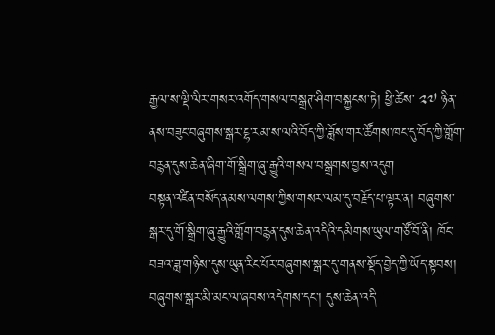རྒྱལ་ས་ལྡི་ལིར་གསར་འགོད་གསལ་བསྒྲཊ་ཤིག་བསྐྱངས་ཏེ། ཕྱི་ཚེས་ ༢༧ ཉིན་ནས་བཟུང་བཞུགས་སྒར་ངྷ་རམ་ས་ལའི་བོད་ཀྱི་ཟློས་གར་ཚོགས་ཁང་དུ་བོད་ཀྱི་གློག་བརྙན་དུས་ཆེན་ཞིག་གོ་སྒྲིག་ཞུ་རྒྱུའི་གསལ་བསྒྲགས་བྱས་འདུག
བསྟན་འཛིན་བསོད་ནམས་ལགས་ཀྱིས་གསར་ལམ་དུ་བརྗོད་པ་ལྟར་ན། བཞུགས་སྒར་དུ་གོ་སྒྲིག་ཞུ་རྒྱུའི་གློག་བརྙན་དུས་ཆེན་འདིའི་དམིགས་ཡུལ་གཙོ་བོ་ནི། ཁོང་བཟའ་ཟླ་གཉིས་དུས་ཡུན་རིང་པོར་བཞུགས་སྒར་དུ་གནས་སྡོད་བྱེད་ཀྱི་ཡོད་སྟབས། བཞུགས་སྒར་མི་མང་ལ་ཞབས་འདེགས་དང་། དུས་ཆེན་འདི་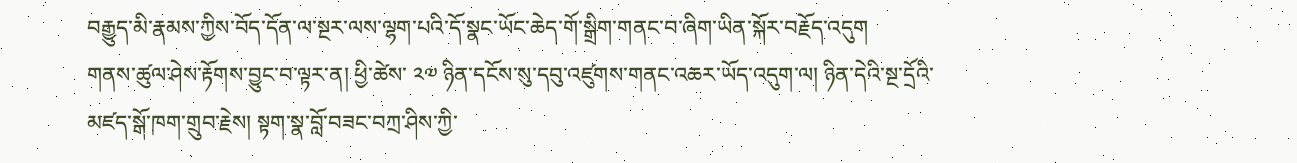བརྒྱུད་མི་རྣམས་ཀྱིས་བོད་དོན་ལ་སྔར་ལས་ལྷག་པའི་དོ་སྣང་ཡོང་ཆེད་གོ་སྒྲིག་གནང་བ་ཞིག་ཡིན་སྐོར་བརྗོད་འདུག
གནས་ཚུལ་ཤེས་རྟོགས་བྱུང་བ་ལྟར་ན། ཕྱི་ཚེས་ ༢༧ ཉིན་དངོས་སུ་དབུ་འཛུགས་གནང་འཆར་ཡོད་འདུག་ལ། ཉིན་དེའི་སྔ་དྲོའི་མཛད་སྒོ་ཁག་གྲུབ་རྗེས། སྟག་སྣ་བློ་བཟང་བཀྲ་ཤིས་ཀྱི་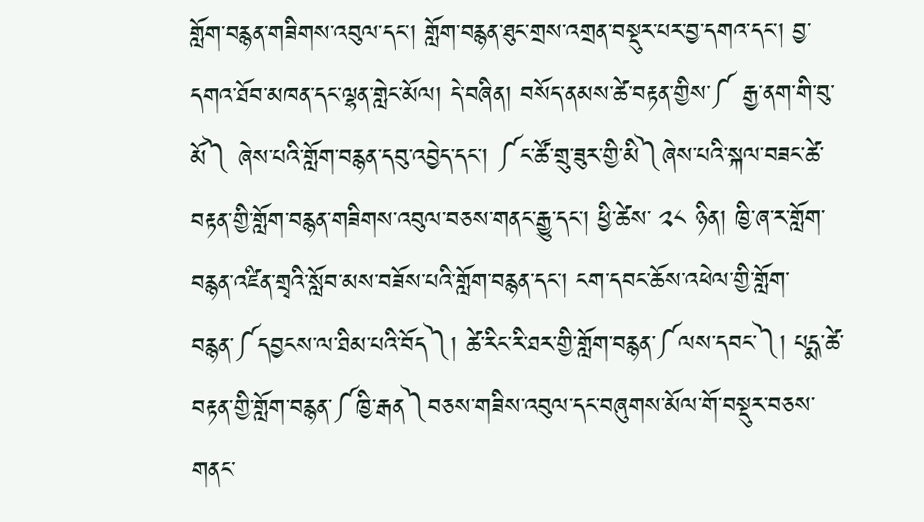གློག་བརྙན་གཟིགས་འབུལ་དང་། གློག་བརྙན་ཐུང་གྲས་འགྲན་བསྡུར་པར་བྱ་དགའ་དང་། བྱ་དགའ་ཐོབ་མཁན་དང་ལྷན་གླེང་མོལ། དེ་བཞིན། བསོད་ནམས་ཚེ་བརྟན་གྱིས་༼ རྒྱ་ནག་གི་བུ་མོ༽ ཞེས་པའི་གློག་བརྙན་དབུ་འབྱེད་དང་། ༼ང་ཚོ་གྲུ་ཟུར་གྱི་མི༽ཞེས་པའི་སྐལ་བཟང་ཚེ་བརྟན་གྱི་གློག་བརྙན་གཟིགས་འབུལ་བཅས་གནང་རྒྱུ་དང་། ཕྱི་ཚེས་ ༢༨ ཉིན། ཁྱི་ཞ་ར་གློག་བརྙན་འཛིན་གྲྭའི་སློབ་མས་བཟོས་པའི་གློག་བརྙན་དང་། ངག་དབང་ཆོས་འཕེལ་གྱི་གློག་བརྙན་༼དབྱངས་ལ་ཐིམ་པའི་བོད༽། ཚེ་རིང་རི་ཐར་གྱི་གློག་བརྙན་༼ལས་དབང་༽། པདྨ་ཚེ་བརྟན་གྱི་གློག་བརྙན་༼ཁྱི་རྒན༽བཅས་གཟིས་འབུལ་དང་བཞུགས་མོལ་གོ་བསྡུར་བཅས་གནང་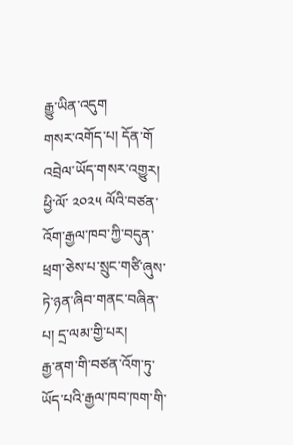རྒྱུ་ཡིན་འདུག
གསར་འགོད་པ། དོན་གོ
འབྲེལ་ཡོད་གསར་འགྱུར།
ཕྱི་ལོ་ ༢༠༢༥ ལོའི་བཙན་འོག་རྒྱལ་ཁབ་ཀྱི་བདུན་ཕྲག་ཅེས་པ་སྲུང་གཙི་ཞུས་ཏེ་ཉན་ཞིབ་གནང་བཞིན་པ། དྲ་ལམ་གྱི་པར།
རྒྱ་ནག་གི་བཙན་འོག་ཏུ་ཡོད་པའི་རྒྱལ་ཁབ་ཁག་གི་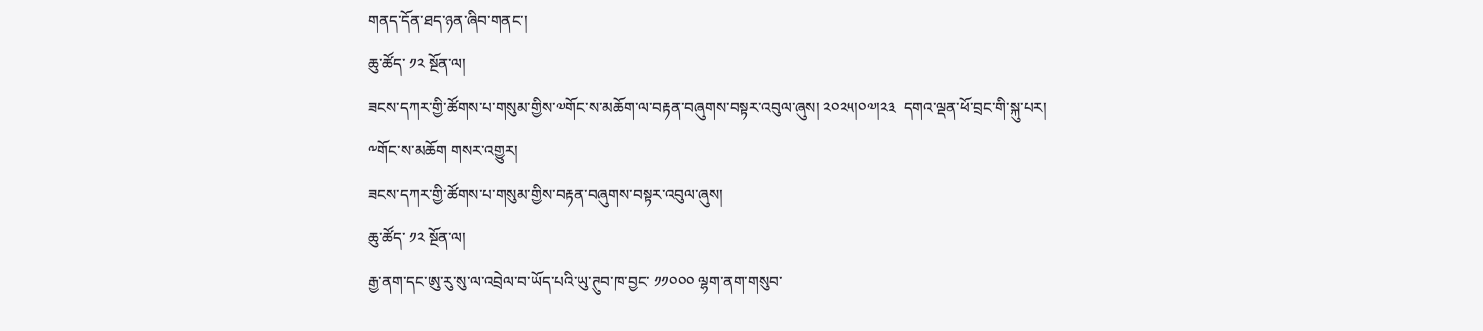གནད་དོན་ཐད་ཉན་ཞིབ་གནང་།
ཆུ་ཚོད་ ༡༢ སྔོན་ལ།
ཟངས་དཀར་གྱི་ཚོགས་པ་གསུམ་གྱིས་༧གོང་ས་མཆོག་ལ་བརྟན་བཞུགས་བསྟར་འབུལ་ཞུས། ༢༠༢༥།༠༧།༢༣  དགའ་ལྡན་ཕོ་བྲང་གི་སྐུ་པར།
༸གོང་ས་མཆོག གསར་འགྱུར།
ཟངས་དཀར་གྱི་ཚོགས་པ་གསུམ་གྱིས་བརྟན་བཞུགས་བསྟར་འབུལ་ཞུས།
ཆུ་ཚོད་ ༡༢ སྔོན་ལ།
རྒྱ་ནག་དང་ཨུ་རུ་སུ་ལ་འབྲེལ་བ་ཡོད་པའི་ཡུ་ཊུབ་ཁ་བྱང་ ༡༡༠༠༠ ལྷག་ནག་གསུབ་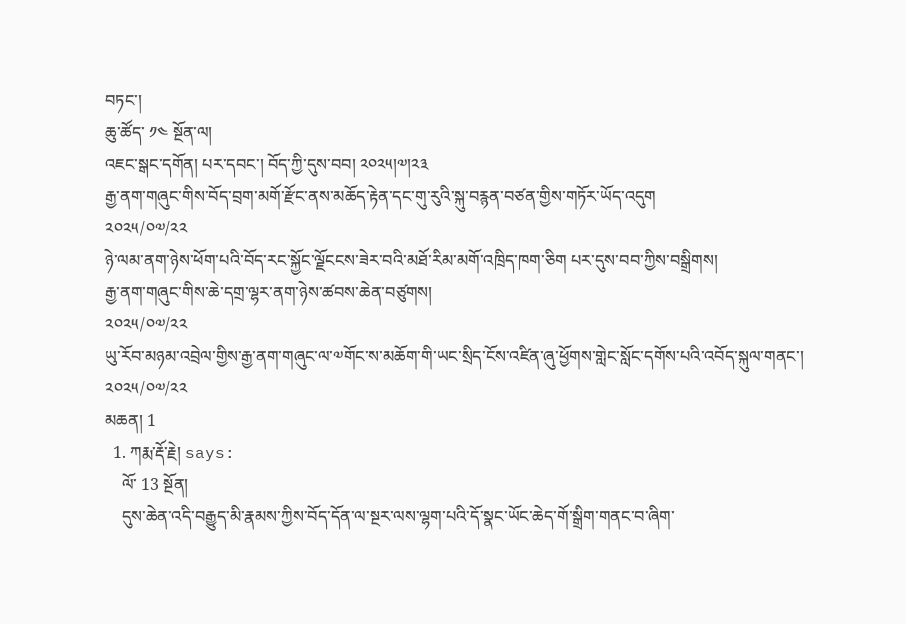བཏང་།
ཆུ་ཚོད་ ༡༤ སྔོན་ལ།
འཇང་སྒང་དགོན། པར་དབང་། བོད་ཀྱི་དུས་བབ། ༢༠༢༥།༧།༢༣
རྒྱ་ནག་གཞུང་གིས་བོད་བྲག་མགོ་རྫོང་ནས་མཆོད་རྟེན་དང་གུ་རུའི་སྐུ་བརྙན་བཙན་གྱིས་གཏོར་ཡོད་འདུག
༢༠༢༥/༠༧/༢༢
ཉེ་ལམ་ནག་ཉེས་ཕོག་པའི་བོད་རང་སྐྱོང་ལྗོངངས་ཟེར་བའི་མཐོ་རིམ་མགོ་འཁྲིད་ཁག་ཅིག པར་དུས་བབ་ཀྱིས་བསྒྲིགས།
རྒྱ་ནག་གཞུང་གིས་ཆེ་དགྲ་ལྷར་ནག་ཉེས་ཚབས་ཆེན་བཙུགས།
༢༠༢༥/༠༧/༢༢
ཡུ་རོབ་མཉམ་འབྲེལ་གྱིས་རྒྱ་ནག་གཞུང་ལ་༧གོང་ས་མཆོག་གི་ཡང་སྲིད་ངོས་འཛིན་ཞུ་ཕྱོགས་གླེང་སློང་དགོས་པའི་འབོད་སྐུལ་གནང་།
༢༠༢༥/༠༧/༢༢
མཆན། 1
  1. ཀརྨ་རྡོ་རྗེ། says:
    ལོ་ 13 སྔོན།
    དུས་ཆེན་འདི་བརྒྱུད་མི་རྣམས་ཀྱིས་བོད་དོན་ལ་སྔར་ལས་ལྷག་པའི་དོ་སྣང་ཡོང་ཆེད་གོ་སྒྲིག་གནང་བ་ཞིག་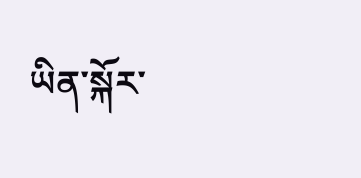ཡིན་སྐོར་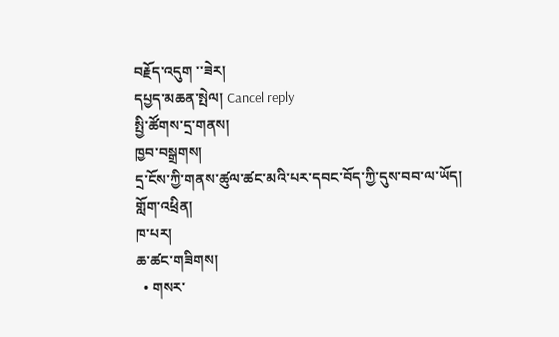བརྗོད་འདུག ་་ཟེར།
དཔྱད་མཆན་སྤེལ། Cancel reply
སྤྱི་ཚོགས་དྲ་གནས།
ཁྱབ་བསྒྲགས།
དྲ་ངོས་ཀྱི་གནས་ཚུལ་ཚང་མའི་པར་དབང་བོད་ཀྱི་དུས་བབ་ལ་ཡོད།
གློག་འཕྲིན།
ཁ་པར།
ཆ་ཚང་གཟིགས།
  • གསར་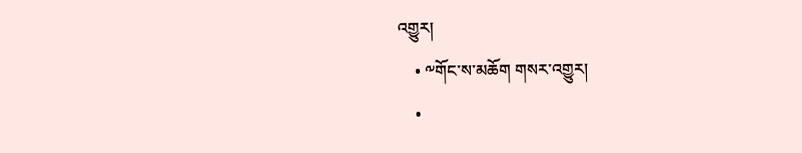འགྱུར།
    • ༸གོང་ས་མཆོག གསར་འགྱུར།
    •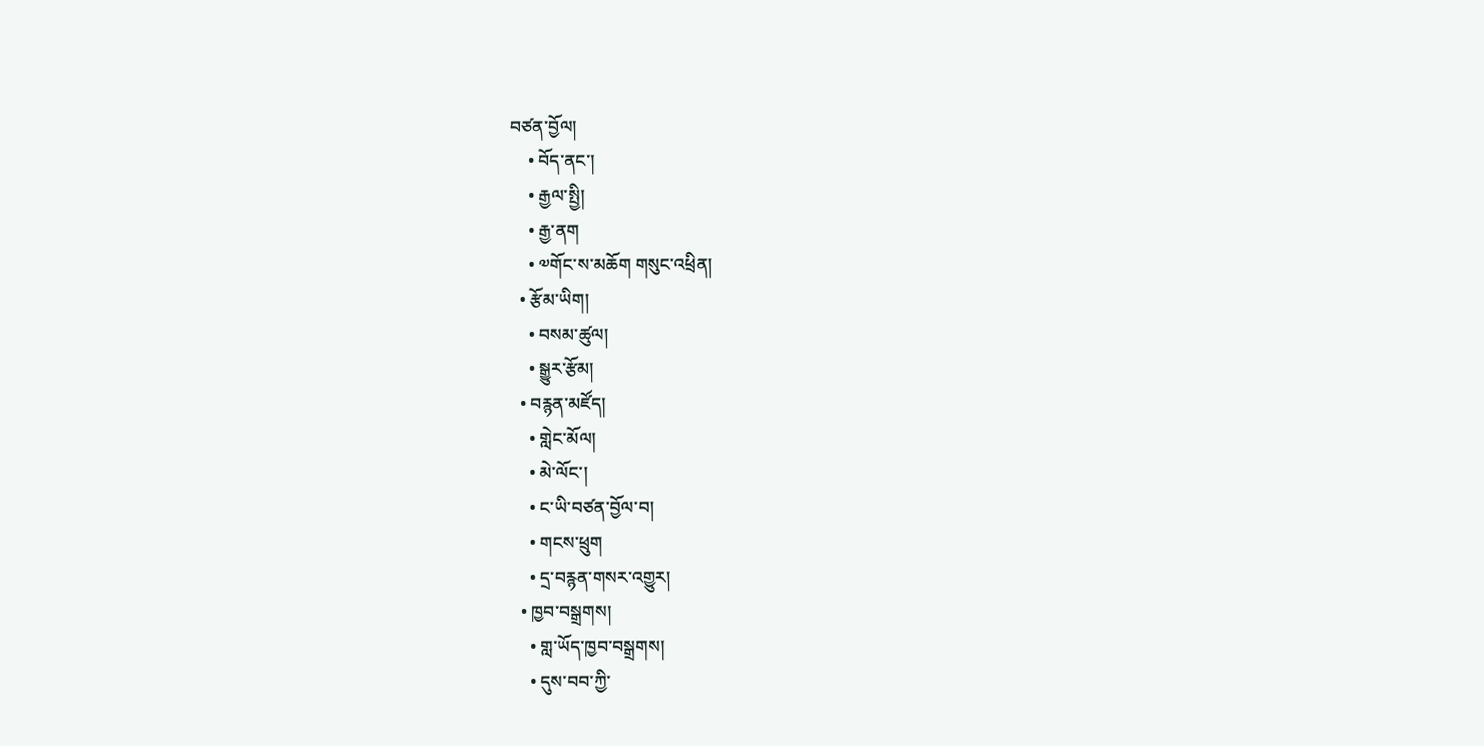བཙན་བྱོལ།
    • བོད་ནང་།
    • རྒྱལ་སྤྱི།
    • རྒྱ་ནག
    • ༧གོང་ས་མཆོག གསུང་འཕྲིན།
  • རྩོམ་ཡིག།
    • བསམ་ཚུལ།
    • སྒྱུར་རྩོམ།
  • བརྙན་མཛོད།
    • གླེང་མོལ།
    • མེ་ལོང་།
    • ང་ཡི་བཙན་བྱོལ་བ།
    • གངས་ཕྲུག
    • དྲ་བརྙན་གསར་འགྱུར།
  • ཁྱབ་བསྒྲགས།
    • གླ་ཡོད་ཁྱབ་བསྒྲགས།
    • དུས་བབ་ཀྱི་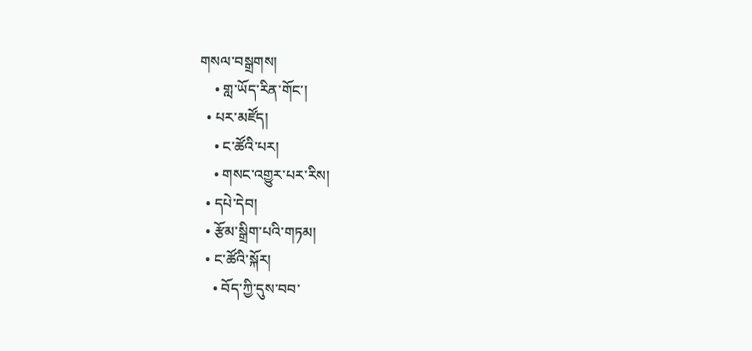གསལ་བསྒྲགས།
    • གླ་ཡོད་རིན་གོང་།
  • པར་མཛོད།
    • ང་ཚོའི་པར།
    • གསང་འགྱུར་པར་རིས།
  • དཔེ་དེབ།
  • རྩོམ་སྒྲིག་པའི་གཏམ།
  • ང་ཚོའི་སྐོར།
    • བོད་ཀྱི་དུས་བབ་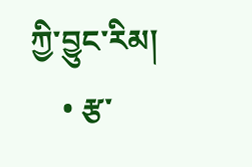ཀྱི་བྱུང་རིམ།
    • རྩ་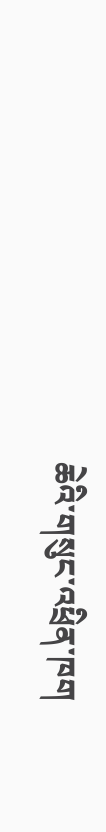ཆེའི་གསུང་འཕྲིན་ཁག